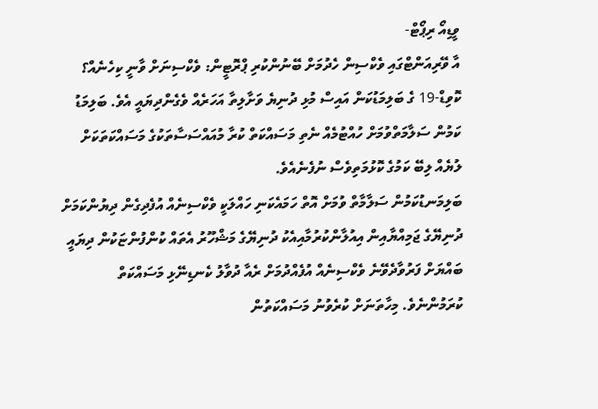ވީޑިއޯ ރިޕޯޓް-
އާ ވޭރިއަންޓްގައި ވެކްސިން ހެދުމަށް ބޭނުންކުރި ޕްރޮޓީން: ވެކްސިނަށް ވާނީ ކިހެނެއް؟
ކޮވިޑް-19 ގެ ބަލިމަޑުކަން އައިސް މުޅި ދުނިޔެ ވަށާލިތާ އަހަރެއް ވެގެންދިޔައީ އެވެ. ބަލިމަޑު ކަމުން ސަލާމަތްވުމަށް ހުއްޓުމެއް ނެތި މަސައްކަތް ކުރާ މުއައްސަސާތަކުގެ މަސައްކަތަކަށް ލުޔެއް ލިބޭ ކަމުގެ ކޮޅުމަތިވެސް ނުފެނެއެވެ.
ބަލިމަނޑުކަމުން ސަލާމާތް ވުމަށް އޮތް ހަމައެކަނި ހައްލަކީ ވެކްސިނެއް އުފެދިގެން ދިޔުންކަމަށް ދުނިޔޭގެ ޖަމިއްޔާއިން އިއުލާންކުރުމާއިއެކު ދުނިޔޭގެ މަޝްހޫރު އެތައް ކުންފުންޏަކުން ދިޔައީ ބައްޔަށް ފަރުވާދެވޭނެ ވެކްސިނެއް އުފެއްދުމަށް ރެއާ ދުވާލު ކެނޑިނޭޅި މަސައްކަތް ކުރަމުންނެވެ. މިހާތަނަށް ކުރެވުނު މަސައްކަތުން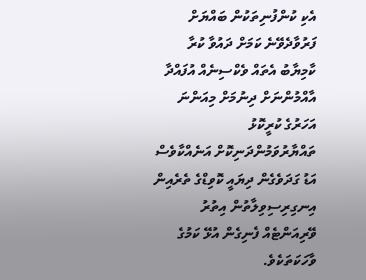އެކި ކުންފުނިތަކުން ބައްޔަށް ފަރުވާދެވޭނެ ކަމަށް ދައުވާ ކުރާ ކާމިޔާބު އެތައް ވެކްސިނެއް އުފައްދާ އާއްމުންނަށް ދިނުމަށް މިއަންނަ އަހަރުގެ ކުރީކޮޅު ތައްޔާރުވަމުންދަނިކޮށް އަނެއްކާވެސް އަޑު ގަދަވެގެން ދިޔައީ ކޮވިޑްގެ ތެރެއިން އިނގިރިސިވިލާތުން އިތުރު ވޭރިއަންޓެއް ފެނިގެން އުޅޭ ކަމުގެ ވާހަކަތަކެވެ.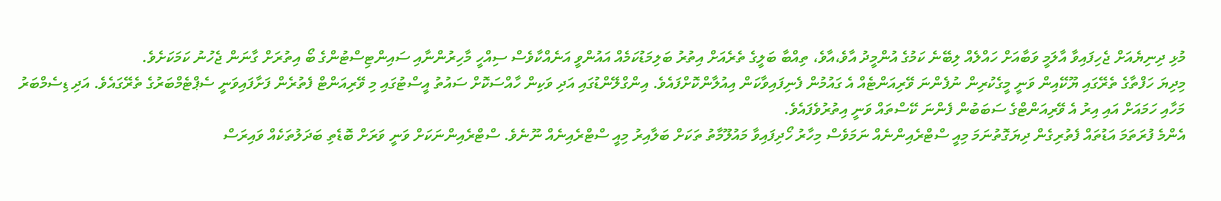މުޅި ދިނިޔެއަށް ޖެހިފައިވާ އާލަމީ ވަބާއަށް ހައްލެއް ލިބޭނެ ކަމުގެ އުންމީދު އާވެ،އާވެ، ތިއްބާ ބަލީގެ ތެރެއަށް އިތުރު ބަލިމަޑުކަމެއް އައުންވީ އަނެއްކާވެސް ސިއްހީ މާހިރުންނާއި ސައިންޓިސްޓުންގެ ބޯ އިތުރަށް ގާނަން ޖެހުނު ކަމަކަށެވެ.
މިދިޔަ ހަފްތާގެ ތެރޭގައި ޔޫކޭއިން ވަނީ މީގެކުރިން ނުފެންނަ ވޭރިއަންޓެއް އެ ގައުމުން ފެނިފައިވާކަން އިއުލާންކޮށްފައެވެ. އިންގްލޭންޑުގައި އަދި ވަކިން ހާއްސަކޮށް ސައުތު އީސްޓުގައި މި ވޭރިއަންޓް ފެތުރެން ފަށާފައިވަނީ ސެޕްޓެމްބަރުގެ ތެރޭގައެވެ. އަދި ޑިސެމްބަރު މަހާއި ހަމައަށް އައި އިރު އެ ވޭރިއަންޓްގެ ސަބަބުން ފެންނަ ކޭސްތައް ވަނީ އިތުރުވެފައެވެ.
އެންމެ ފުރަތަމަ އަޑުތައް ފެތުރިގެން ދިޔަގޮތުނަމަ މިއީ ސްޓްރެއިންނެއް ނަމަވެސް މިހާރު ހޯދިފައިވާ މައުލޫމާތު ތަކަށް ބަލާއިރު މިއީ ސްޓްރެއިނެއް ނޫނެވެ. ސްޓްރެއިންނަކަށް ވަނީ ވަރަށް ބޮޑެތި ބަދަލުތަކެއް ވައިރަސް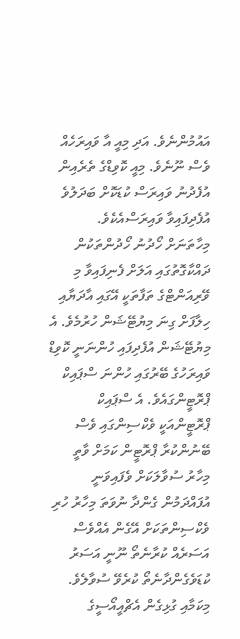އައުމުންނެވެ. އަދި މިއީ އާ ވައިރަހެއް ވެސް ނޫނެވެ. މިއީ ކޮވިޑްގެ ތެރެއިން އުފެދުނު ވައިރަސް ކުޑަކޮށް ބަދަލުވެ އުފެދިފައިވާ ވައިރަސްއެކެވެ.
މިހާތަނަށް ހޯދުނު ހޯދުންތަކުން ދައްކާގޮތުގައި އަލަށް ފެނިފައިވާ މި ވޭރިއަންޓްގެ ތަފާތަކީ އޭގައި އާދަޔާއި ހިލާފަށް ގިނަ މިޔުޓޭޝަން ހުރުމެވެ. އެ މިޔުޓޭޝަން އުފެދިފައި ހުންނަނީ ކޮވިޑް ވައިރަހުގެ ބޭރުގައި ހުންނަ ސްޕައިކް ޕްރޮޓީންގައެވެ. އެ ސްޕައިކް ޕްރޮޓީންއަކީ ވެކްސިންގައި ވެސް ބޭނުންކުރާ ޕްރޮޓީން ކަމަށް ވާތީ މިހާރު ސުވާލަކަށް ވެފައިވަނީ އުފައްދަމުން ގެންދާ ނުވަތަ މިހާރު ހުރި ވެކްސިންތަކަށް އޭގެން އެއްވެސް އަސަރެއް ކުރާނެތޯ ނޫނީ އަސަރު ކުޑަވެގެންދާނެތޯ ކުރެވޭ ސުވާލެވެ.
މިކަމާއި ގުޅިގެން އެޗްއީއޯސީގެ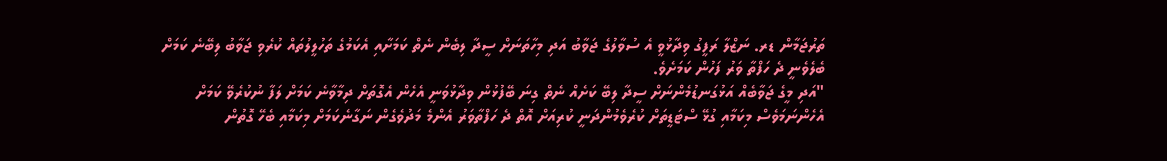ތަރުޖަމާން ޑރ. ނަޒްލާ ރަފީގު ވިދާޅުވީ އެ ސުވާލުގެ ޖަވާބު އަދި މިހާތަނަށް ސީދާ ލިބެން ނެތް ކަމަށާއި އެކަމުގެ ތަހުލީލުތައް ކުރެވި ޖަވާބު ލިބޭނެ ކަމަށް ބެލެވެނީ ދެ ހަފްތާ ވަރު ފަހުން ކަމަށެވެ.
"އަދި މީގެ ޖަވާބެއް އަޅުގަނޑުމެންނަށް ސީދާ ލިބޭ ކަށެއް ނެތް ގިނަ ބޭފުޅުން ވިދާޅުވަނީ އެހެން އެގޮތަށް ދިމާވާނެ ކަމަށް ލަފާ ނުކުރެވޭ ކަމަށް އެހެންނަމަވެސް މިކަމާއި ގުޅޭ ސްޓަޑީތަށް ކުރެވެމުންދަނީ ކުރިއަށް އޮތް ދެ ހަފްތާވަރު އެންމެ މަދުވެގެން ނަގާނެކަމަށް މިކަމާއި ބެހޭ ގޮތުން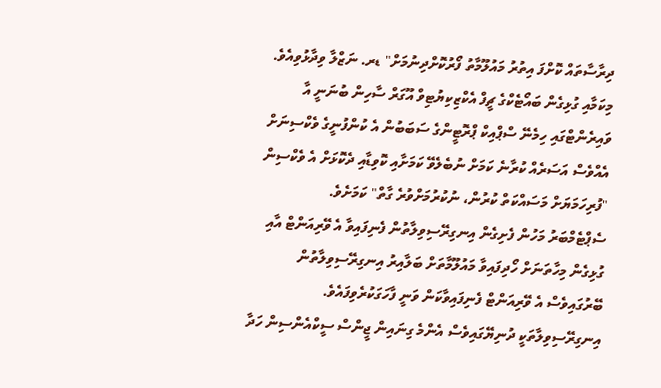ދިރާސާތައް ކޮށްފަ އިތުރު މައުލޫމާތު ފޯރުކޮށްދިނުމަށް" ޑރ. ނަޒްލާ ވިދާޅުވިއެވެ.
މިކަމާއި ގުޅިގެން ބައޯޓެކްގެ ޗީފް އެކްޒިކިޔުޓިވް އޫގަރް ސާހިން ބުނަނީ އާ ވައިރެންޓްގައި ހިމެނޭ ސްޕްއިކް ޕްރޮޓީންގެ ސަބަބުން އެ ކުންފުނީގެ ވެކްސިނަށް އެއްވެސް އަސަރެއް ކުރާނެ ކަމަށް ނުބެލެވޭ ކަމަށާއި ކޮވިޑާއި ދެކޮޅަށް އެ ވެކްސިން "ފުރިހަމަޔަށް މަސައްކަތް ކުރުން، ނުކުރުމަށްވުރެ ގާތް" ކަމަށެވެ.
ސެޕްޓެމްބަރު މަހުން ފެށިގެން އިނގިރޭސިވިލާތުން ފެނިފައިވާ އެ ވޭރިއަންޓް އާއި ގުޅިގެން މިހާތަނަށް ހޯދިފައިވާ މައުލޫމާތަށް ބަލާއިރު އިނގިރޭސިވިލާތުން ބޭރުގައިވެސް އެ ވޭރިއަންޓް ފެނިފައިވާކަން ވަނީ ފާހަގަކުރެވިފައެވެ. އިނގިރޭސިވިލާތަކީ ދުނިޔޭގައިވެސް އެންމެ ގިނައިން ޖީންސް ސީކްއެންސިން ހަދާ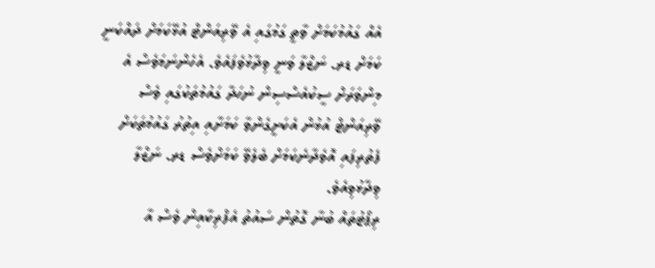އެއް ގައުމުކަމަށް ވާތީ ގަމުގައި އެ ވޭރިއަންޓް އުޅޭކަމަށް ދައްކަނީ ކަމަށް ޑރ. ނަޒްލާ ވަނީ ވިދާޅުވެފައެވެ. އެހެންނަމަވެސް އެ މިންވަރަށް ސީކުއެސްސިން ނުހަދާ ގައުމުތަކުގައި ވެސް ވޭރިއަންޓް އުޅުން އެކަށީގެންވާ ކަމަށާއި އިތުރު ގައުމުތަކަށް ފެތުރިފައި އޮވެދާނެކަމަށް ބެލެވޭ ކަމަށްވެސް ޑރ. ނަޒްލާ ވިދާޅުވިއެވެ.
ރިޕޯޓުތައް ބުނާ ގޮތުން ސައުތު އެފްރިކާއިން ވެސް އާ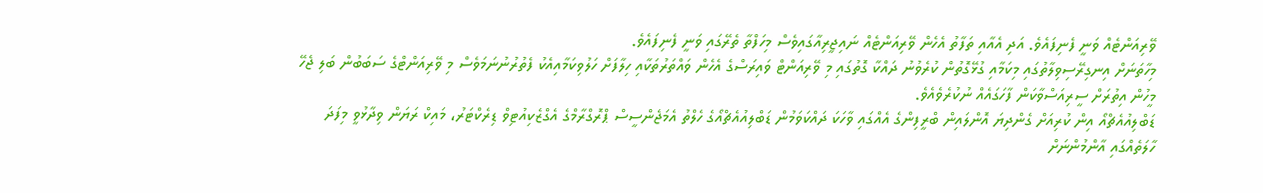ވޭރިއަންޓެއް ވަނީ ފެނިފައެވެ. އަދި އެއާއި ތަފާތު އެހެން ވޭރިއަންޓެއް ނައިޖީރިއާގައިވެސް މިހަފްތާ ތެރޭގައި ވަނީ ފެނިފައެވެ.
މިހާތަނަށް އިނގިރޭސިވިލާތުގައި މިކަމާއި ގުޅޭގޮތުން ކުރެވުނު ދައްކާ ގޮތުގައި މި ވޭރިއަންޓް ވައިރަސްގެ އެހެން ވައްތަރުތަކާއި ހިލާފަށް ހަލުވިކަމާއިއެކު ފެތުރުނުނަމަވެސް މި ވޭރިއަންޓްގެ ސަބަބުން ބަލި ޖެހޭ މީހުން އިތުރަށް ސީރިއަސްވާކަން ފާހަގައެއް ނުކުރެވެއެވެ.
ޑަބްލިއުއެޗްއޯ އިން ކުރިއަށް ގެންދިޔަ އޮންލައިން ބްރީފިންގެ އެއްގައި ވާހަކަ ދައްކަވަމުން ޑަބްލިއުއެޗްއޯގެ ހެލްތު އެމަޖެންސީސް ޕްރޮގްރާމްގެ އެގްޒެކިއުޓިވް ޑިރެކްޓަރު، މައިކް ރަޔަން ވިދާޅުވީ މިފަދަ ހާލަތެއްގައި އާންމުންނަށް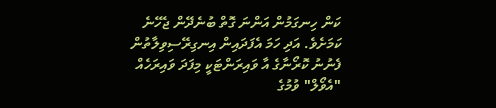ކަން ހިނގަމުން އަންނަ ގޮތް ބުނެދޭން ޖެހޭނެ ކަމަށެވެ. އަދި ހަމަ އެފަދައިން އިނގިރޭސިވިލާތުން ފެނުނު ކޮރޯނާގެ އާ ވައިރަންޓަކީ މިފަދަ ވައިރަހެއް "އެވޯލް" ވުމުގެ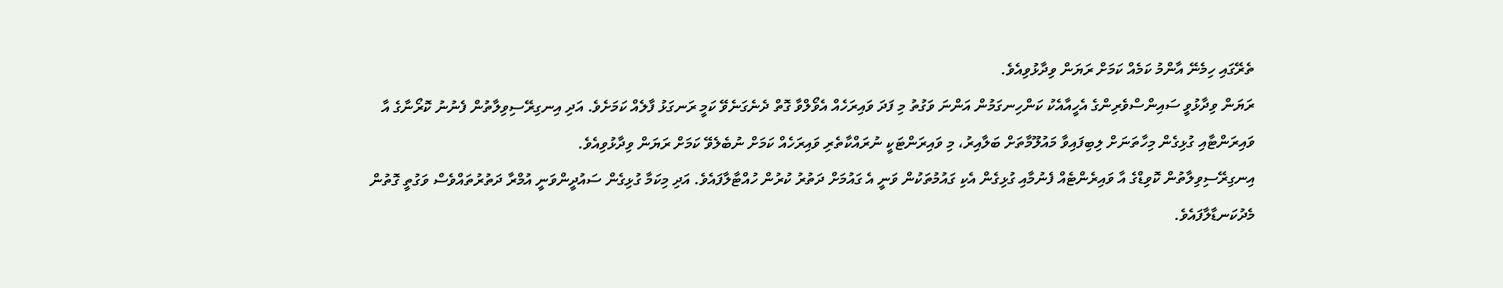ތެރޭގައި ހިމެނޭ އާންމު ކަމެއް ކަމަށް ރަޔަން ވިދާޅުވިއެވެ.
ރަޔަން ވިދާޅުވީ ސައިންސްވެރިންގެ އެހީއާއެކު ކަންހިނގަމުން އަންނަ ވަގުތު މި ފަދަ ވައިރަހެއް އެވޯލްވާ ގޮތް ދެނެގަނެވޭ ކަމީ ރަނގަޅު ފާލެއް ކަމަށެވެ. އަދި އިނގިރޭސިވިލާތުން ފެނުނު ކޮރޯނާގެ އާ ވައިރަންޓާއި ގުޅިގެން މިހާތަނަށް ލިބިފައިވާ މައުލޫމާތަށް ބަލާއިރު، މި ވައިރަންޓަކީ ނުރައްކާތެރި ވައިރަހެއް ކަމަށް ނުބެލެވޭ ކަމަށް ރަޔަން ވިދާޅުވިއެވެ.
އިނގިރޭސިވިލާތުން ކޮވިޑްގެ އާ ވައިރެންޓެއް ފެނުމާއި ގުޅިގެން އެކި ގައުމުތަކުން ވަނީ އެ ގައުމަށް ދަތުރު ކުރުން ހުއްޓާލާފައެވެ. އަދި މިކަމާ ގުޅިގެން ސައުދީންވަނީ އުމްރާ ދަތުރުތައްވެސް ވަގުތީ ގޮތުން މެދުކަނޑާލާފައެވެ.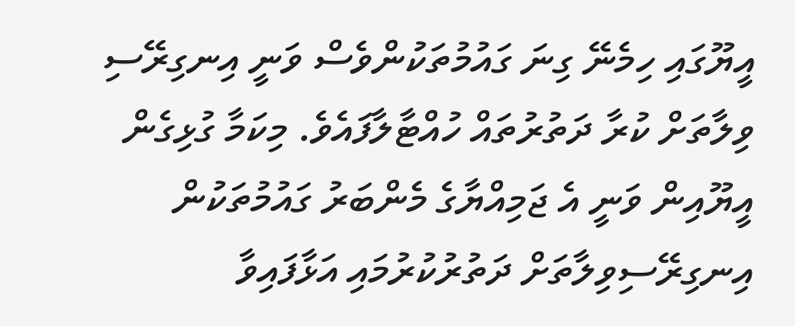އީޔޫގައި ހިމެނޭ ގިނަ ގައުމުތަކުންވެސް ވަނީ އިނގިރޭސި ވިލާތަށް ކުރާ ދަތުރުތައް ހުއްޓާލާފައެވެ. މިކަމާ ގުޅިގެން އީޔޫއިން ވަނީ އެ ޖަމިއްޔާގެ މެންބަރު ގައުމުތަކުން އިނގިރޭސިވިލާތަށް ދަތުރުކުރުމައި އަޅާފައިވާ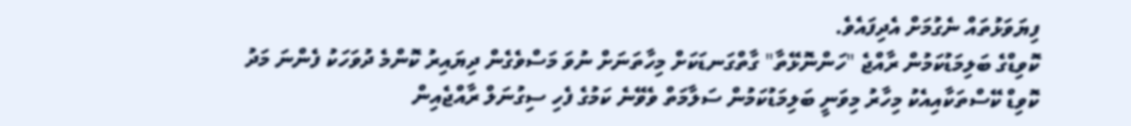ފިޔަވަޅުތައް ނެގުމަށް އެދިފައެވެ.
ކޮވިޑްގެ ބަލިމަޑުކަމުން ރާއްޖެ "ހަންނޮޅޭތާ" ގާތްގަނޑަކަށް މިހާތަނަށް ނުވަ މަސްވެގެން ދިޔައިރު ކޮންމެ ދުވަހަކު ފެންނަ މަދު ކޮވިޑް ކޭސްތަކާއިއެކު މިހާރު މިވަނީ ބަލިމަޑުކަމުން ސަލާމަތް ވެވޭނެ ކަމުގެ ފެހި ސިގުނަލް ރާއްޖެއިން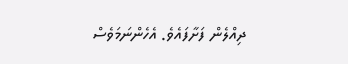ދިއްލެން ފަށާފައެވެ. އެހެންނަމަވެސް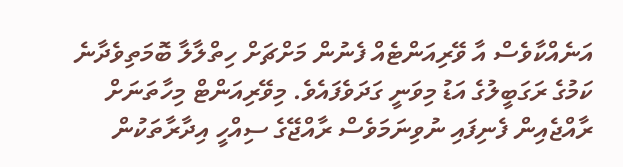އަނެއްކާވެސް އާ ވޭރިއަންޓެއް ފެނުން މަށްޗަށް ހިތްލާލާ ބޮމަތިވެދާނެ ކަމުގެ ރަގަބީލުގެ އަޑު މިވަނީ ގަދަވެފައެވެ. މިވޭރިއަންޓް މިހާތަނަށް ރާއްޖެއިން ފެނިފައި ނުވިނަމަވެސް ރާއްޖޭގެ ސިއްހީ އިދާރާތަކުން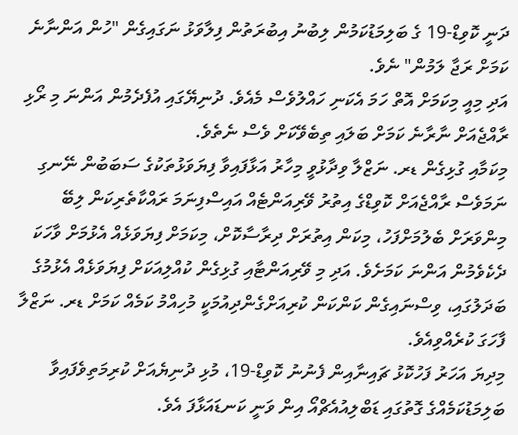ދަނީ ކޮވިޑް-19 ގެ ބަލިމަޑުކަމުން ލިބުނު އިބުރަތުން ފިލާވަޅު ނަގައިގެން "ހުން އަންނާނެ ކަމަށް ރަޖާ ލަމުން" ނެވެ.
އަދި މިއީ މިކަމަށް އޮތް ހަމަ އެކަނި ހައްލުވެސް މެއެވެ. ދުނިޔޭގައި އުފެދެމުން އަންނަ މި ރޯޅި ރާއްޖެއަށް ނާރާނެ ކަމަށް ބަލައި ތިބެވޭކަށް ވެސް ނެތެވެ.
މިކަމާއި ގުޅިގެން ޑރ. ނަޒްލާ ވިދާޅުވީ މިހާރު އަޅާފައިވާ ފިޔަވަޅުތަކުގެ ސަބަބުން ނޭނގި ނަމަވެސް ރާއްޖެއަށް ކޮވިޑްގެ އިތުރު ވޭރިއަންޓެއް އައިސްފިނަމަ ރައްކާތެރިކަން ލިބޭ މިންވަރަށް ބެލުމަށްފަހު، މިކަން އިތުރަށް ދިރާސާކޮށް، މިކަމަށް ފިޔަވަޅެއް އެޅުމަށް ވާހަކަ ދެކެވެމުން އަންނަ ކަމަށެވެ. އަދި މި ވޭރިއަންޓާއި ގުޅިގެން ކުއްލިއަކަށް ފިޔަވަޅެއް އެޅުމުގެ ބަދަލުގައި، ވިސްނައިގެން ކަންކަން ކުރިއަށްގެންދިއުމަކީ މުހިއްމު ކަމެއް ކަމަށް ޑރ. ނަޒްލާ ފާހަގަ ކުރެއްވިއެވެ.
މިދިޔަ އަހަރު ފަހުކޮޅު ޗައިނާއިން ފެނުނު ކޮވިޑް-19، މުޅި ދުނިޔެއަށް ކުރިމަތިވެފައިވާ ބަލިމަޑުކަމެއްގެ ގޮތުގައި ޑަބްލިއުއެޗްއޯ އިން ވަނީ ކަނޑައަޅާފަ އެވެ.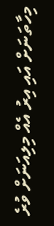މިހާތަނަށް އައި އިރު އެއް މިލިއަނަށް ވުރެ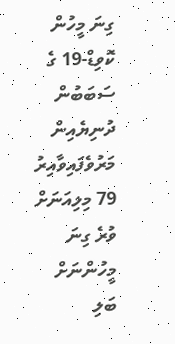ގިނަ މީހުން ކޮވިޑް-19 ގެ ސަބަބުން ދުނިޔެއިން މަރުވެފައިވާއިރު 79 މިލިއަނަށް ވުރެ ގިނަ މީހުންނަށް ބަލި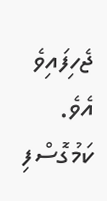ޖެހިފައިވެ އެވެ.
ކަމުގޮސްފި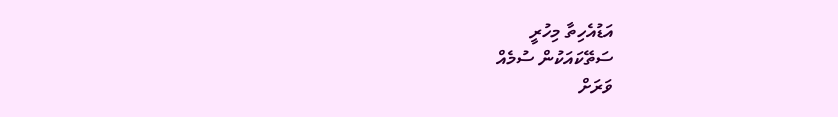އަޑުއެހިތާ މިހުރީ
ސަތޭކައަކުން ސުމެއް
ވަރަށް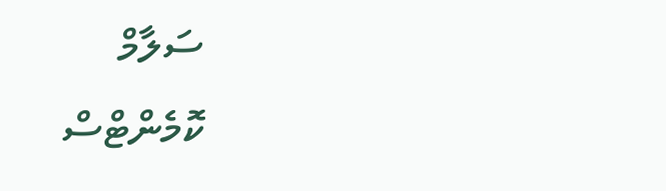ސަލާމް
ކޮމެންޓްސް